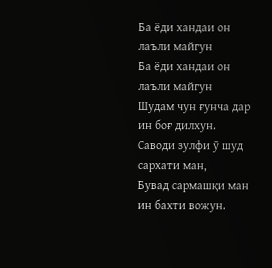Ба ёди хандаи он лаъли майгун
Ба ёди хандаи он лаъли майгун
Шудам чун ғунча дар ин боғ дилхун.
Саводи зулфи ӯ шуд сархати ман,
Бувад сармашқи ман ин бахти вожун.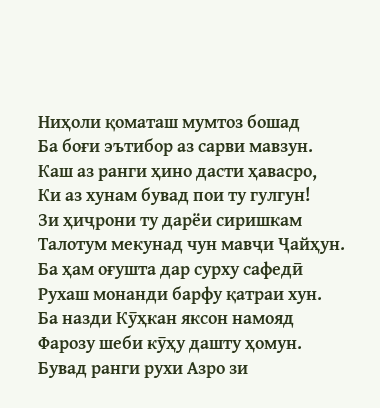Ниҳоли қоматаш мумтоз бошад
Ба боғи эътибор аз сарви мавзун.
Каш аз ранги ҳино дасти ҳавасро,
Ки аз хунам бувад пои ту гулгун!
Зи ҳиҷрони ту дарёи сиришкам
Талотум мекунад чун мавҷи Ҷайҳун.
Ба ҳам оғушта дар сурху сафедӣ
Рухаш монанди барфу қатраи хун.
Ба назди Кӯҳкан яксон намояд
Фарозу шеби кӯҳу дашту ҳомун.
Бувад ранги рухи Азро зи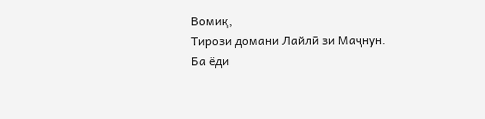Вомиқ,
Тирози домани Лайлӣ зи Маҷнун.
Ба ёди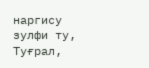наргису зулфи ту, Туғрал,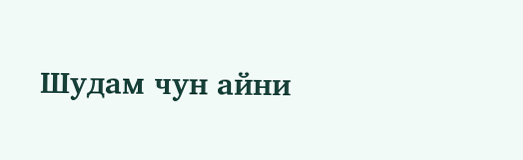Шудам чун айни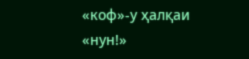«коф»-у ҳалқаи «нун!»